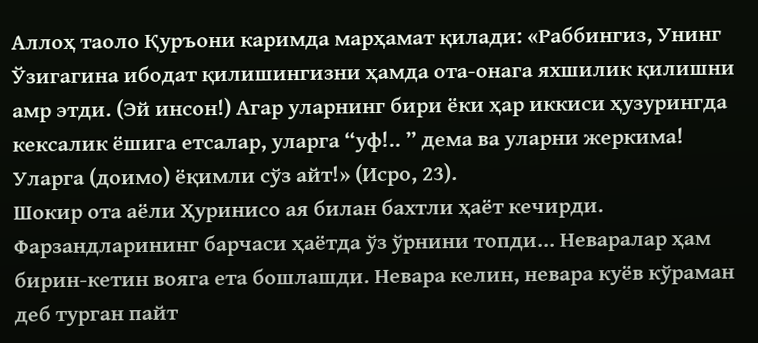Аллоҳ таоло Қуръони каримда марҳамат қилади: «Раббингиз, Унинг Ўзигагина ибодат қилишингизни ҳамда ота-онага яхшилик қилишни амр этди. (Эй инсон!) Агар уларнинг бири ёки ҳар иккиси ҳузурингда кексалик ёшига етсалар, уларга “уф!.. ” дема ва уларни жеркима! Уларга (доимо) ёқимли сўз айт!» (Исро, 23).
Шокир ота аёли Ҳуринисо ая билан бахтли ҳаёт кечирди. Фарзандларининг барчаси ҳаётда ўз ўрнини топди... Неваралар ҳам бирин-кетин вояга ета бошлашди. Невара келин, невара куёв кўраман деб турган пайт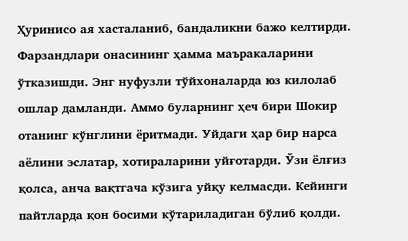Ҳуринисо ая хасталаниб, бандаликни бажо келтирди.
Фарзандлари онасининг ҳамма маъракаларини ўтказишди. Энг нуфузли тўйхоналарда юз килолаб ошлар дамланди. Аммо буларнинг ҳеч бири Шокир отанинг кўнглини ёритмади. Уйдаги ҳар бир нарса аёлини эслатар, хотираларини уйғотарди. Ўзи ёлғиз қолса, анча вақтгача кўзига уйқу келмасди. Кейинги пайтларда қон босими кўтариладиган бўлиб қолди.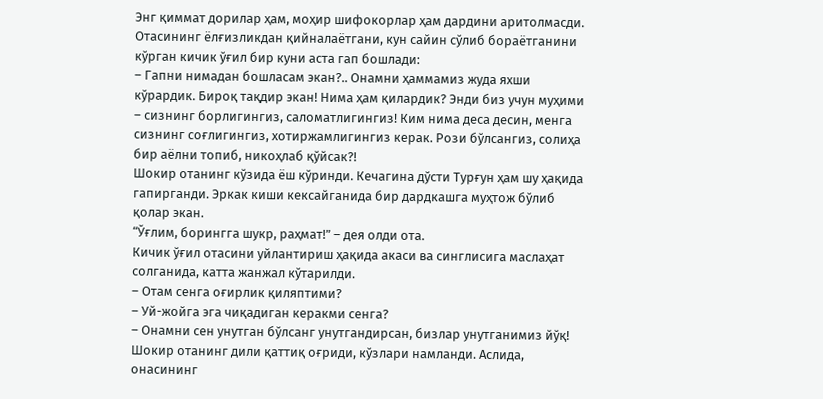Энг қиммат дорилар ҳам, моҳир шифокорлар ҳам дардини аритолмасди.
Отасининг ёлғизликдан қийналаётгани, кун сайин сўлиб бораётганини кўрган кичик ўғил бир куни аста гап бошлади:
– Гапни нимадан бошласам экан?.. Онамни ҳаммамиз жуда яхши кўрардик. Бироқ тақдир экан! Нима ҳам қилардик? Энди биз учун муҳими – сизнинг борлигингиз, саломатлигингиз! Ким нима деса десин, менга сизнинг соғлигингиз, хотиржамлигингиз керак. Рози бўлсангиз, солиҳа бир аёлни топиб, никоҳлаб қўйсак?!
Шокир отанинг кўзида ёш кўринди. Кечагина дўсти Турғун ҳам шу ҳақида гапирганди. Эркак киши кексайганида бир дардкашга муҳтож бўлиб қолар экан.
“Ўғлим, борингга шукр, раҳмат!” – дея олди ота.
Кичик ўғил отасини уйлантириш ҳақида акаси ва синглисига маслаҳат солганида, катта жанжал кўтарилди.
– Отам сенга оғирлик қиляптими?
– Уй-жойга эга чиқадиган керакми сенга?
– Онамни сен унутган бўлсанг унутгандирсан, бизлар унутганимиз йўқ!
Шокир отанинг дили қаттиқ оғриди, кўзлари намланди. Аслида, онасининг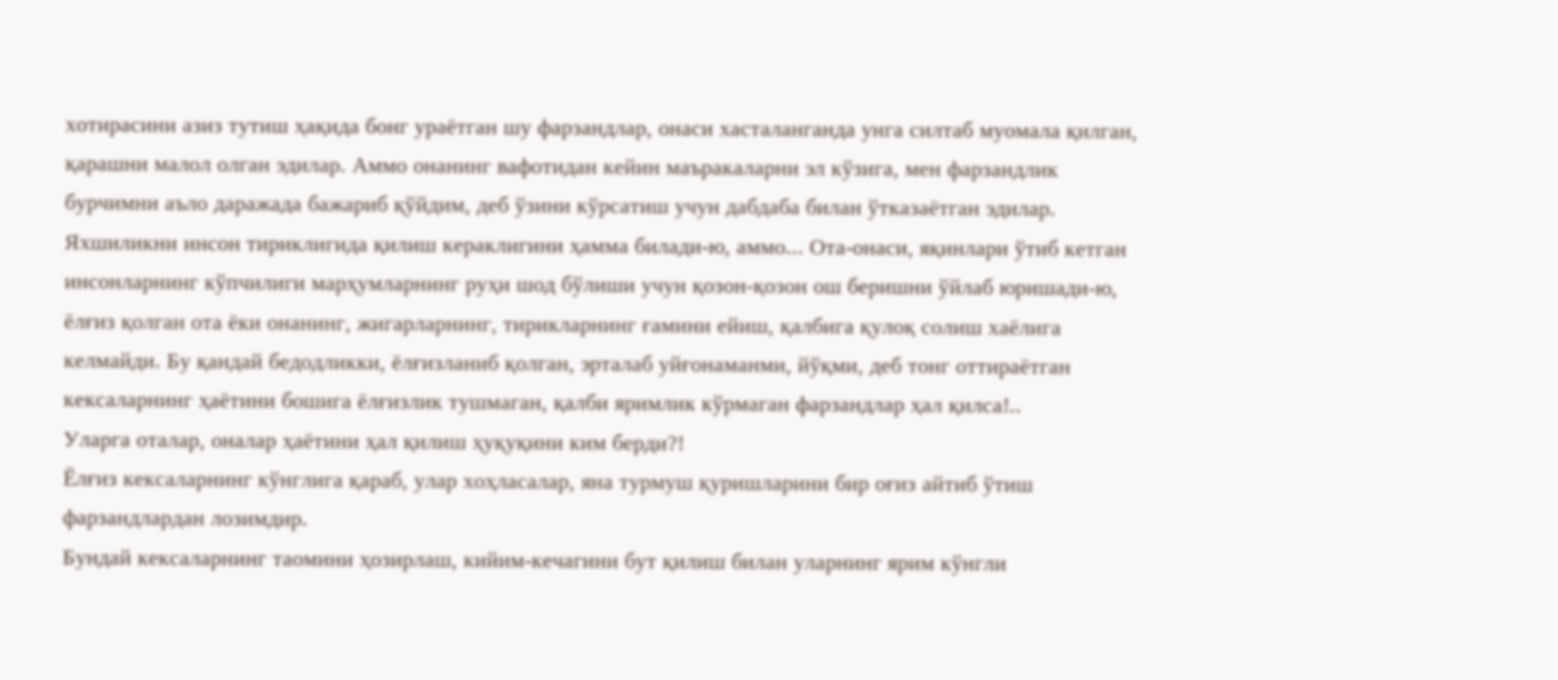хотирасини азиз тутиш ҳақида бонг ураётган шу фарзандлар, онаси хасталанганда унга силтаб муомала қилган, қарашни малол олган эдилар. Аммо онанинг вафотидан кейин маъракаларни эл кўзига, мен фарзандлик бурчимни аъло даражада бажариб қўйдим, деб ўзини кўрсатиш учун дабдаба билан ўтказаётган эдилар.
Яхшиликни инсон тириклигида қилиш кераклигини ҳамма билади-ю, аммо... Ота-онаси, яқинлари ўтиб кетган инсонларнинг кўпчилиги марҳумларнинг руҳи шод бўлиши учун қозон-қозон ош беришни ўйлаб юришади-ю, ёлғиз қолган ота ёки онанинг, жигарларнинг, тирикларнинг ғамини ейиш, қалбига қулоқ солиш хаёлига келмайди. Бу қандай бедодликки, ёлғизланиб қолган, эрталаб уйғонаманми, йўқми, деб тонг оттираётган кексаларнинг ҳаётини бошига ёлғизлик тушмаган, қалби яримлик кўрмаган фарзандлар ҳал қилса!..
Уларга оталар, оналар ҳаётини ҳал қилиш ҳуқуқини ким берди?!
Ёлғиз кексаларнинг кўнглига қараб, улар хоҳласалар, яна турмуш қуришларини бир оғиз айтиб ўтиш фарзандлардан лозимдир.
Бундай кексаларнинг таомини ҳозирлаш, кийим-кечагини бут қилиш билан уларнинг ярим кўнгли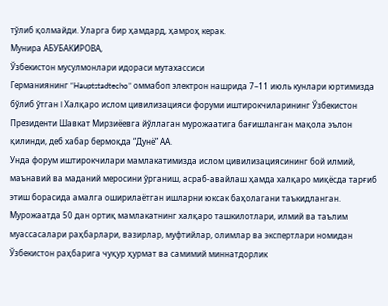тўлиб қолмайди. Уларга бир ҳамдард, ҳамроҳ керак.
Мунира АБУБАКИРОВА,
Ўзбекистон мусулмонлари идораси мутахассиси
Германиянинг “Hauptstadtecho” оммабоп электрон нашрида 7–11 июль кунлари юртимизда бўлиб ўтган I Халқаро ислом цивилизацияси форуми иштирокчиларининг Ўзбекистон Президенти Шавкат Мирзиёевга йўллаган мурожаатига бағишланган мақола эълон қилинди, деб хабар бермоқда “Дунё” АА.
Унда форум иштирокчилари мамлакатимизда ислом цивилизациясининг бой илмий, маънавий ва маданий меросини ўрганиш, асраб-авайлаш ҳамда халқаро миқёсда тарғиб этиш борасида амалга оширилаётган ишларни юксак баҳолагани таъкидланган.
Мурожаатда 50 дан ортиқ мамлакатнинг халқаро ташкилотлари, илмий ва таълим муассасалари раҳбарлари, вазирлар, муфтийлар, олимлар ва экспертлари номидан Ўзбекистон раҳбарига чуқур ҳурмат ва самимий миннатдорлик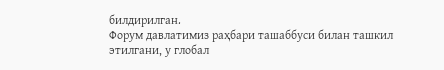билдирилган.
Форум давлатимиз раҳбари ташаббуси билан ташкил этилгани, у глобал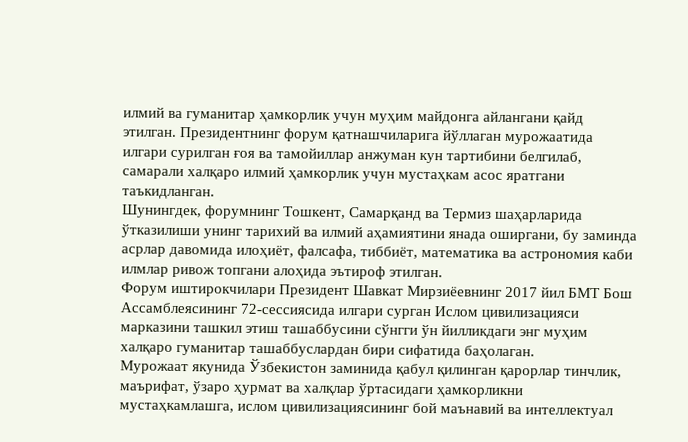илмий ва гуманитар ҳамкорлик учун муҳим майдонга айлангани қайд этилган. Президентнинг форум қатнашчиларига йўллаган мурожаатида илгари сурилган ғоя ва тамойиллар анжуман кун тартибини белгилаб, самарали халқаро илмий ҳамкорлик учун мустаҳкам асос яратгани таъкидланган.
Шунингдек, форумнинг Тошкент, Самарқанд ва Термиз шаҳарларида ўтказилиши унинг тарихий ва илмий аҳамиятини янада оширгани, бу заминда асрлар давомида илоҳиёт, фалсафа, тиббиёт, математика ва астрономия каби илмлар ривож топгани алоҳида эътироф этилган.
Форум иштирокчилари Президент Шавкат Мирзиёевнинг 2017 йил БМТ Бош Ассамблеясининг 72-сессиясида илгари сурган Ислом цивилизацияси марказини ташкил этиш ташаббусини сўнгги ўн йилликдаги энг муҳим халқаро гуманитар ташаббуслардан бири сифатида баҳолаган.
Мурожаат якунида Ўзбекистон заминида қабул қилинган қарорлар тинчлик, маърифат, ўзаро ҳурмат ва халқлар ўртасидаги ҳамкорликни мустаҳкамлашга, ислом цивилизациясининг бой маънавий ва интеллектуал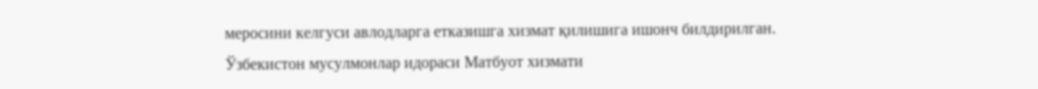меросини келгуси авлодларга етказишга хизмат қилишига ишонч билдирилган.
Ўзбекистон мусулмонлар идораси Матбуот хизмати